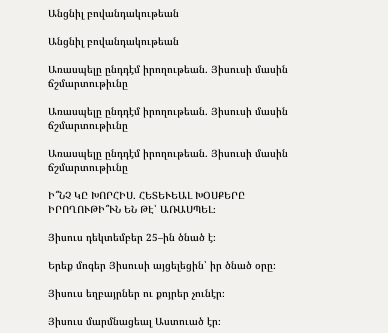Անցնիլ բովանդակութեան

Անցնիլ բովանդակութեան

Առասպելը ընդդէմ իրողութեան. Յիսուսի մասին ճշմարտութիւնը

Առասպելը ընդդէմ իրողութեան. Յիսուսի մասին ճշմարտութիւնը

Առասպելը ընդդէմ իրողութեան. Յիսուսի մասին ճշմարտութիւնը

Ի՞ՆՉ ԿԸ ԽՈՐՀԻՍ. ՀԵՏԵՒԵԱԼ ԽՕՍՔԵՐԸ ԻՐՈՂՈՒԹԻ՞ՒՆ ԵՆ ԹԷ՝ ԱՌԱՍՊԵԼ։

Յիսուս դեկտեմբեր 25–ին ծնած է։

Երեք մոգեր Յիսուսի այցելեցին՝ իր ծնած օրը։

Յիսուս եղբայրներ ու քոյրեր չունէր։

Յիսուս մարմնացեալ Աստուած էր։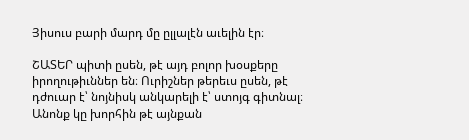Յիսուս բարի մարդ մը ըլլալէն աւելին էր։

ՇԱՏԵՐ պիտի ըսեն, թէ այդ բոլոր խօսքերը իրողութիւններ են։ Ուրիշներ թերեւս ըսեն, թէ դժուար է՝ նոյնիսկ անկարելի է՝ ստոյգ գիտնալ։ Անոնք կը խորհին թէ այնքան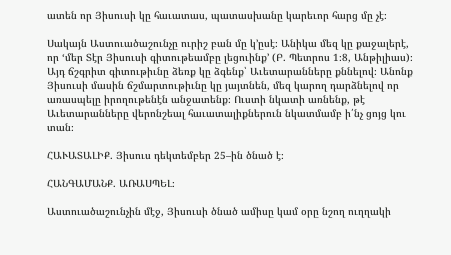ատեն որ Յիսուսի կը հաւատաս, պատասխանը կարեւոր հարց մը չէ։

Սակայն Աստուածաշունչը ուրիշ բան մը կ’ըսէ։ Անիկա մեզ կը քաջալերէ, որ ‘մեր Տէր Յիսուսի գիտութեամբը լեցուինք’ (Բ. Պետրոս 1։8, Անթիլիաս)։ Այդ ճշգրիտ գիտութիւնը ձեռք կը ձգենք՝ Աւետարանները քննելով։ Անոնք Յիսուսի մասին ճշմարտութիւնը կը յայտնեն, մեզ կարող դարձնելով որ առասպելը իրողութենէն անջատենք։ Ուստի նկատի առնենք, թէ Աւետարանները վերոնշեալ հաւատալիքներուն նկատմամբ ի՛նչ ցոյց կու տան։

ՀԱՒԱՏԱԼԻՔ. Յիսուս դեկտեմբեր 25–ին ծնած է։

ՀԱՆԳԱՄԱՆՔ. ԱՌԱՍՊԵԼ։

Աստուածաշունչին մէջ, Յիսուսի ծնած ամիսը կամ օրը նշող ուղղակի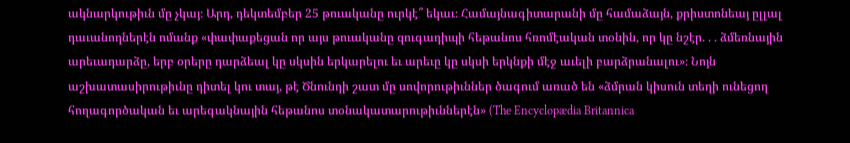ակնարկութիւն մը չկայ։ Արդ, դեկտեմբեր 25 թուականը ուրկէ՞ եկաւ։ Համայնագիտարանի մը համաձայն, քրիստոնեայ ըլլալ դաւանողներէն ոմանք «փափաքեցան որ այս թուականը զուգադիպի հեթանոս հռոմէական տօնին, որ կը նշէր. . . ձմեռնային արեւադարձը, երբ օրերը դարձեալ կը սկսին երկարելու եւ արեւը կը սկսի երկնքի մէջ աւելի բարձրանալու»։ Նոյն աշխատասիրութիւնը դիտել կու տայ, թէ Ծնունդի շատ մը սովորութիւններ ծագում առած են «ձմրան կիսուն տեղի ունեցող հողագործական եւ արեգակնային հեթանոս տօնակատարութիւններէն» (The Encyclopædia Britannica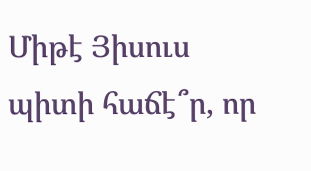Միթէ Յիսուս պիտի հաճէ՞ր, որ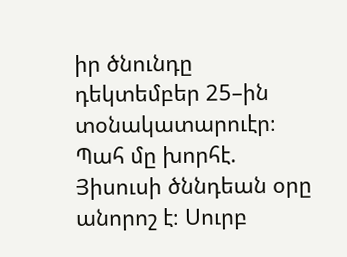իր ծնունդը դեկտեմբեր 25–ին տօնակատարուէր։ Պահ մը խորհէ. Յիսուսի ծննդեան օրը անորոշ է։ Սուրբ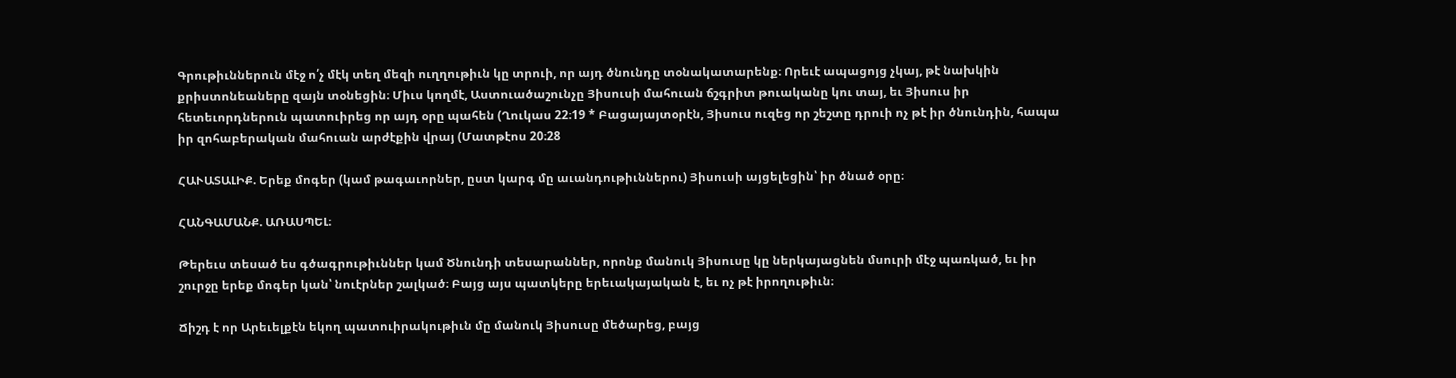Գրութիւններուն մէջ ո՛չ մէկ տեղ մեզի ուղղութիւն կը տրուի, որ այդ ծնունդը տօնակատարենք։ Որեւէ ապացոյց չկայ, թէ նախկին քրիստոնեաները զայն տօնեցին։ Միւս կողմէ, Աստուածաշունչը Յիսուսի մահուան ճշգրիտ թուականը կու տայ, եւ Յիսուս իր հետեւորդներուն պատուիրեց որ այդ օրը պահեն (Ղուկաս 22։19 * Բացայայտօրէն, Յիսուս ուզեց որ շեշտը դրուի ոչ թէ իր ծնունդին, հապա իր զոհաբերական մահուան արժէքին վրայ (Մատթէոս 20։28

ՀԱՒԱՏԱԼԻՔ. Երեք մոգեր (կամ թագաւորներ, ըստ կարգ մը աւանդութիւններու) Յիսուսի այցելեցին՝ իր ծնած օրը։

ՀԱՆԳԱՄԱՆՔ. ԱՌԱՍՊԵԼ։

Թերեւս տեսած ես գծագրութիւններ կամ Ծնունդի տեսարաններ, որոնք մանուկ Յիսուսը կը ներկայացնեն մսուրի մէջ պառկած, եւ իր շուրջը երեք մոգեր կան՝ նուէրներ շալկած։ Բայց այս պատկերը երեւակայական է, եւ ոչ թէ իրողութիւն։

Ճիշդ է որ Արեւելքէն եկող պատուիրակութիւն մը մանուկ Յիսուսը մեծարեց, բայց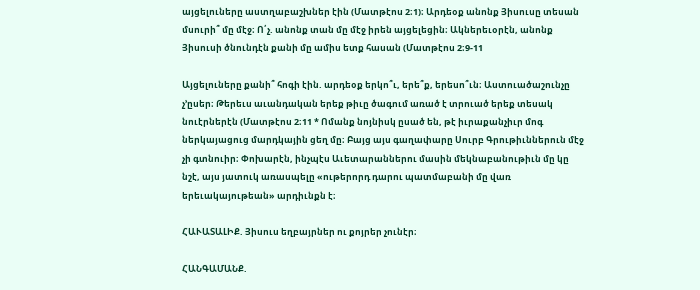այցելուները աստղաբաշխներ էին (Մատթէոս 2։1)։ Արդեօք անոնք Յիսուսը տեսան մսուրի՞ մը մէջ։ Ո՛չ. անոնք տան մը մէջ իրեն այցելեցին։ Ակներեւօրէն, անոնք Յիսուսի ծնունդէն քանի մը ամիս ետք հասան (Մատթէոս 2։9-11

Այցելուները քանի՞ հոգի էին. արդեօք երկո՞ւ, երե՞ք, երեսո՞ւն։ Աստուածաշունչը չ’ըսեր։ Թերեւս աւանդական երեք թիւը ծագում առած է տրուած երեք տեսակ նուէրներէն (Մատթէոս 2։11 * Ոմանք նոյնիսկ ըսած են, թէ իւրաքանչիւր մոգ ներկայացուց մարդկային ցեղ մը։ Բայց այս գաղափարը Սուրբ Գրութիւններուն մէջ չի գտնուիր։ Փոխարէն, ինչպէս Աւետարաններու մասին մեկնաբանութիւն մը կը նշէ, այս յատուկ առասպելը «ութերորդ դարու պատմաբանի մը վառ երեւակայութեան» արդիւնքն է։

ՀԱՒԱՏԱԼԻՔ. Յիսուս եղբայրներ ու քոյրեր չունէր։

ՀԱՆԳԱՄԱՆՔ.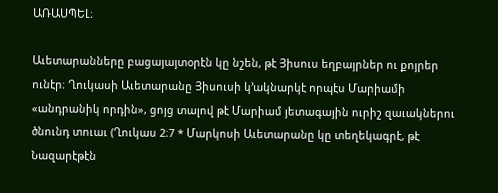ԱՌԱՍՊԵԼ։

Աւետարանները բացայայտօրէն կը նշեն, թէ Յիսուս եղբայրներ ու քոյրեր ունէր։ Ղուկասի Աւետարանը Յիսուսի կ’ակնարկէ որպէս Մարիամի «անդրանիկ որդին», ցոյց տալով թէ Մարիամ յետագային ուրիշ զաւակներու ծնունդ տուաւ (Ղուկաս 2։7 * Մարկոսի Աւետարանը կը տեղեկագրէ, թէ Նազարէթէն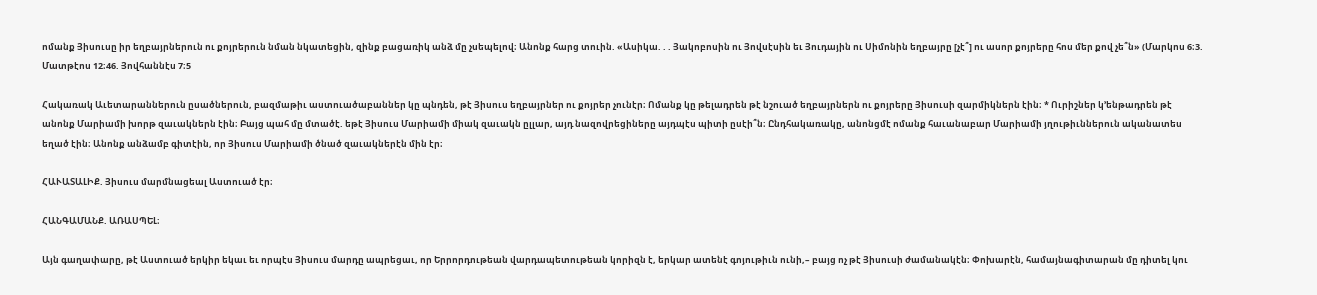ոմանք Յիսուսը իր եղբայրներուն ու քոյրերուն նման նկատեցին, զինք բացառիկ անձ մը չսեպելով։ Անոնք հարց տուին. «Ասիկա. . . Յակոբոսին ու Յովսէսին եւ Յուդային ու Սիմոնին եղբայրը [չէ՞] ու ասոր քոյրերը հոս մեր քով չե՞ն» (Մարկոս 6։3. Մատթէոս 12։46. Յովհաննէս 7։5

Հակառակ Աւետարաններուն ըսածներուն, բազմաթիւ աստուածաբաններ կը պնդեն, թէ Յիսուս եղբայրներ ու քոյրեր չունէր։ Ոմանք կը թելադրեն թէ նշուած եղբայրներն ու քոյրերը Յիսուսի զարմիկներն էին։ * Ուրիշներ կ’ենթադրեն թէ անոնք Մարիամի խորթ զաւակներն էին։ Բայց պահ մը մտածէ. եթէ Յիսուս Մարիամի միակ զաւակն ըլլար, այդ նազովրեցիները այդպէս պիտի ըսէի՞ն։ Ընդհակառակը, անոնցմէ ոմանք հաւանաբար Մարիամի յղութիւններուն ականատես եղած էին։ Անոնք անձամբ գիտէին, որ Յիսուս Մարիամի ծնած զաւակներէն մին էր։

ՀԱՒԱՏԱԼԻՔ. Յիսուս մարմնացեալ Աստուած էր։

ՀԱՆԳԱՄԱՆՔ. ԱՌԱՍՊԵԼ։

Այն գաղափարը, թէ Աստուած երկիր եկաւ եւ որպէս Յիսուս մարդը ապրեցաւ, որ Երրորդութեան վարդապետութեան կորիզն է, երկար ատենէ գոյութիւն ունի,– բայց ոչ թէ Յիսուսի ժամանակէն։ Փոխարէն, համայնագիտարան մը դիտել կու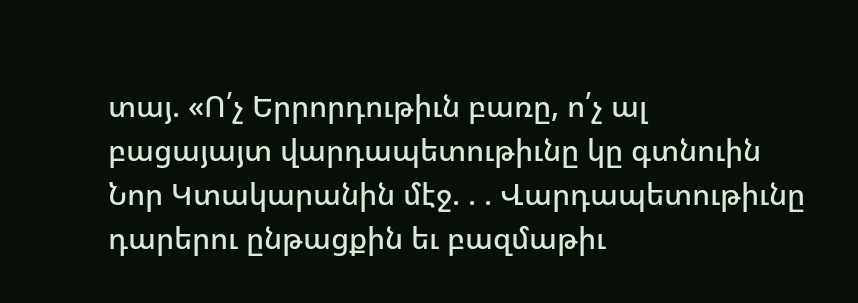տայ. «Ո՛չ Երրորդութիւն բառը, ո՛չ ալ բացայայտ վարդապետութիւնը կը գտնուին Նոր Կտակարանին մէջ. . . Վարդապետութիւնը դարերու ընթացքին եւ բազմաթիւ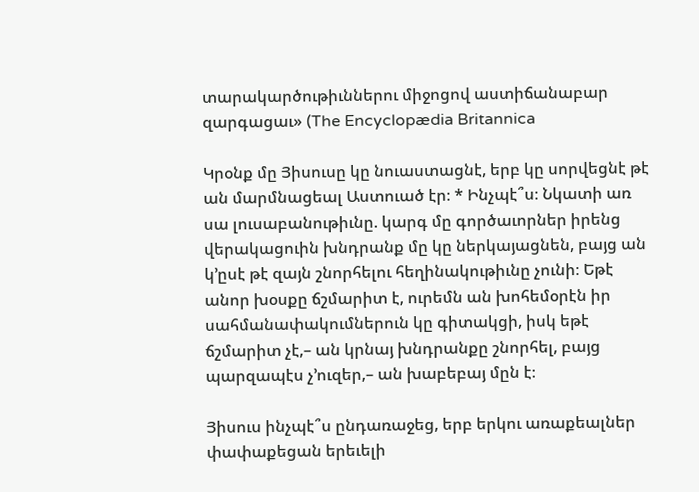տարակարծութիւններու միջոցով աստիճանաբար զարգացաւ» (The Encyclopædia Britannica

Կրօնք մը Յիսուսը կը նուաստացնէ, երբ կը սորվեցնէ թէ ան մարմնացեալ Աստուած էր։ * Ինչպէ՞ս։ Նկատի առ սա լուսաբանութիւնը. կարգ մը գործաւորներ իրենց վերակացուին խնդրանք մը կը ներկայացնեն, բայց ան կ’ըսէ թէ զայն շնորհելու հեղինակութիւնը չունի։ Եթէ անոր խօսքը ճշմարիտ է, ուրեմն ան խոհեմօրէն իր սահմանափակումներուն կը գիտակցի, իսկ եթէ ճշմարիտ չէ,– ան կրնայ խնդրանքը շնորհել, բայց պարզապէս չ’ուզեր,– ան խաբեբայ մըն է։

Յիսուս ինչպէ՞ս ընդառաջեց, երբ երկու առաքեալներ փափաքեցան երեւելի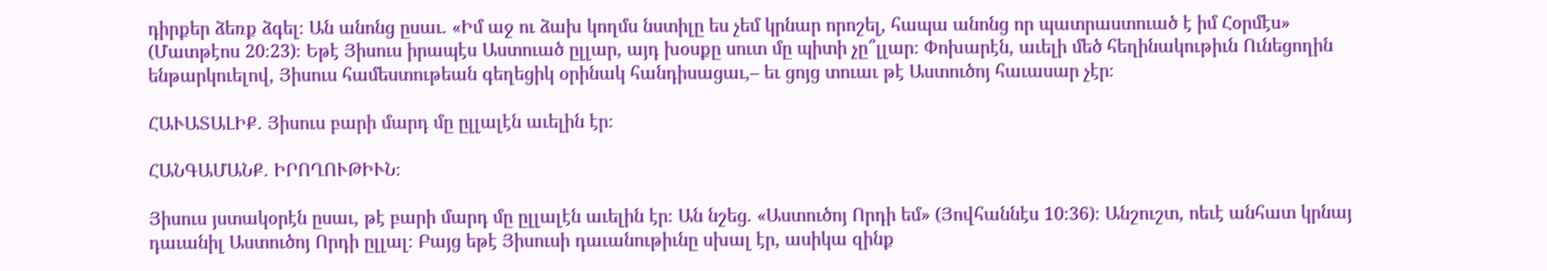դիրքեր ձեռք ձգել։ Ան անոնց ըսաւ. «Իմ աջ ու ձախ կողմս նստիլը ես չեմ կրնար որոշել, հապա անոնց որ պատրաստուած է իմ Հօրմէս» (Մատթէոս 20։23)։ Եթէ Յիսուս իրապէս Աստուած ըլլար, այդ խօսքը սուտ մը պիտի չը՞լլար։ Փոխարէն, աւելի մեծ հեղինակութիւն Ունեցողին ենթարկուելով, Յիսուս համեստութեան գեղեցիկ օրինակ հանդիսացաւ,– եւ ցոյց տուաւ թէ Աստուծոյ հաւասար չէր։

ՀԱՒԱՏԱԼԻՔ. Յիսուս բարի մարդ մը ըլլալէն աւելին էր։

ՀԱՆԳԱՄԱՆՔ. ԻՐՈՂՈՒԹԻՒՆ։

Յիսուս յստակօրէն ըսաւ, թէ բարի մարդ մը ըլլալէն աւելին էր։ Ան նշեց. «Աստուծոյ Որդի եմ» (Յովհաննէս 10։36)։ Անշուշտ, ոեւէ անհատ կրնայ դաւանիլ Աստուծոյ Որդի ըլլալ։ Բայց եթէ Յիսուսի դաւանութիւնը սխալ էր, ասիկա զինք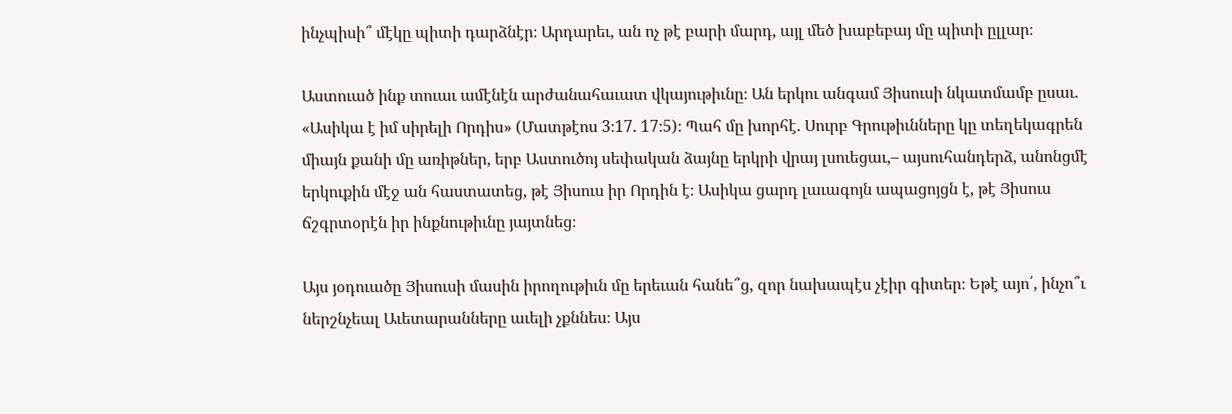ինչպիսի՞ մէկը պիտի դարձնէր։ Արդարեւ, ան ոչ թէ բարի մարդ, այլ մեծ խաբեբայ մը պիտի ըլլար։

Աստուած ինք տուաւ ամէնէն արժանահաւատ վկայութիւնը։ Ան երկու անգամ Յիսուսի նկատմամբ ըսաւ. «Ասիկա է իմ սիրելի Որդիս» (Մատթէոս 3։17. 17։5)։ Պահ մը խորհէ. Սուրբ Գրութիւնները կը տեղեկագրեն միայն քանի մը առիթներ, երբ Աստուծոյ սեփական ձայնը երկրի վրայ լսուեցաւ,– այսուհանդերձ, անոնցմէ երկուքին մէջ ան հաստատեց, թէ Յիսուս իր Որդին է։ Ասիկա ցարդ լաւագոյն ապացոյցն է, թէ Յիսուս ճշգրտօրէն իր ինքնութիւնը յայտնեց։

Այս յօդուածը Յիսուսի մասին իրողութիւն մը երեւան հանե՞ց, զոր նախապէս չէիր գիտեր։ Եթէ այո՛, ինչո՞ւ ներշնչեալ Աւետարանները աւելի չքննես։ Այս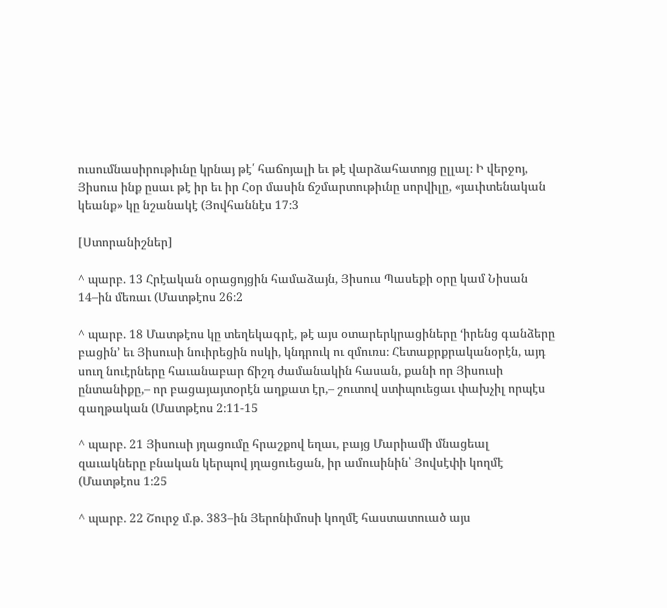ուսումնասիրութիւնը կրնայ թէ՛ հաճոյալի եւ թէ վարձահատոյց ըլլալ։ Ի վերջոյ, Յիսուս ինք ըսաւ թէ իր եւ իր Հօր մասին ճշմարտութիւնը սորվիլը, «յաւիտենական կեանք» կը նշանակէ (Յովհաննէս 17։3

[Ստորանիշներ]

^ պարբ. 13 Հրէական օրացոյցին համաձայն, Յիսուս Պասեքի օրը կամ Նիսան 14–ին մեռաւ (Մատթէոս 26։2

^ պարբ. 18 Մատթէոս կը տեղեկագրէ, թէ այս օտարերկրացիները ‘իրենց գանձերը բացին’ եւ Յիսուսի նուիրեցին ոսկի, կնդրուկ ու զմուռս։ Հետաքրքրականօրէն, այդ սուղ նուէրները հաւանաբար ճիշդ ժամանակին հասան, քանի որ Յիսուսի ընտանիքը,– որ բացայայտօրէն աղքատ էր,– շուտով ստիպուեցաւ փախչիլ որպէս գաղթական (Մատթէոս 2։11-15

^ պարբ. 21 Յիսուսի յղացումը հրաշքով եղաւ, բայց Մարիամի մնացեալ զաւակները բնական կերպով յղացուեցան, իր ամուսինին՝ Յովսէփի կողմէ (Մատթէոս 1։25

^ պարբ. 22 Շուրջ մ.թ. 383–ին Յերոնիմոսի կողմէ հաստատուած այս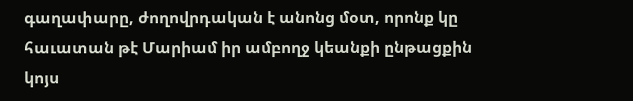գաղափարը, ժողովրդական է անոնց մօտ, որոնք կը հաւատան թէ Մարիամ իր ամբողջ կեանքի ընթացքին կոյս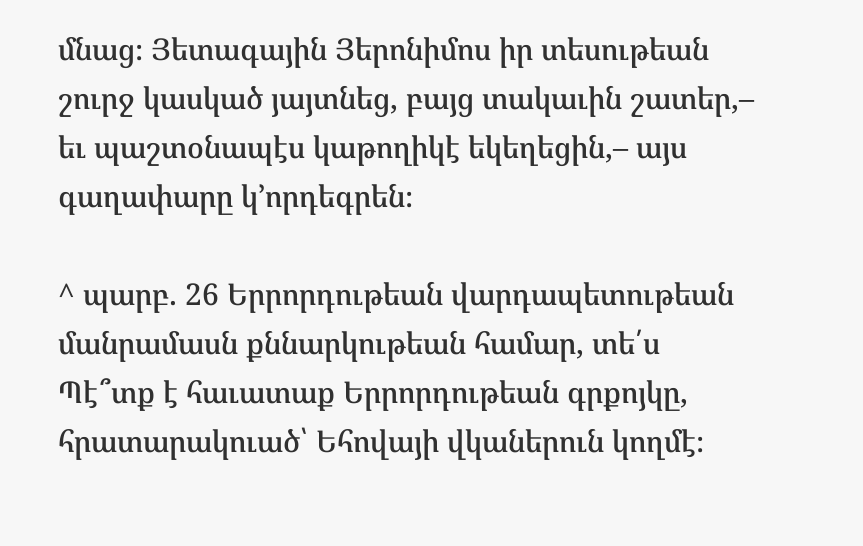մնաց։ Յետագային Յերոնիմոս իր տեսութեան շուրջ կասկած յայտնեց, բայց տակաւին շատեր,– եւ պաշտօնապէս կաթողիկէ եկեղեցին,– այս գաղափարը կ’որդեգրեն։

^ պարբ. 26 Երրորդութեան վարդապետութեան մանրամասն քննարկութեան համար, տե՛ս Պէ՞տք է հաւատաք Երրորդութեան գրքոյկը, հրատարակուած՝ Եհովայի վկաներուն կողմէ։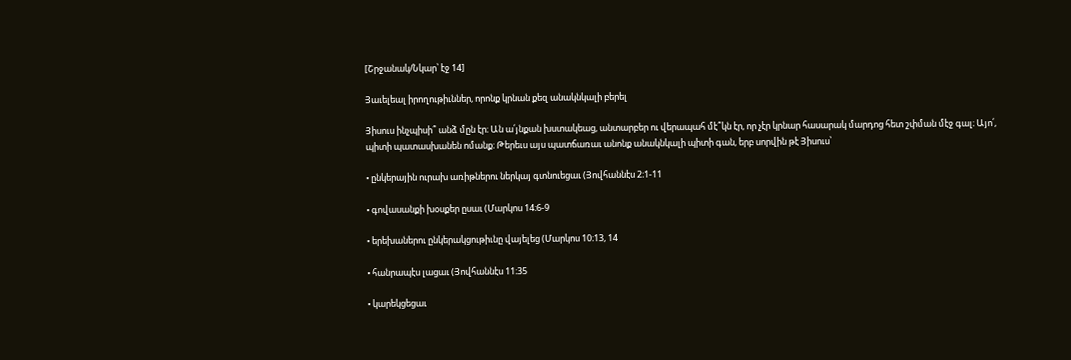[Շրջանակ/Նկար՝ էջ 14]

Յաւելեալ իրողութիւններ, որոնք կրնան քեզ անակնկալի բերել

Յիսուս ինչպիսի՞ անձ մըն էր։ Ան ա՛յնքան խստակեաց, անտարբեր ու վերապահ մէ՞կն էր, որ չէր կրնար հասարակ մարդոց հետ շփման մէջ գալ։ Այո՛, պիտի պատասխանեն ոմանք։ Թերեւս այս պատճառաւ անոնք անակնկալի պիտի գան, երբ սորվին թէ Յիսուս՝

• ընկերային ուրախ առիթներու ներկայ գտնուեցաւ (Յովհաննէս 2։1-11

• գովասանքի խօսքեր ըսաւ (Մարկոս 14։6-9

• երեխաներու ընկերակցութիւնը վայելեց (Մարկոս 10։13, 14

• հանրապէս լացաւ (Յովհաննէս 11։35

• կարեկցեցաւ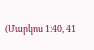(Մարկոս 1։40, 41